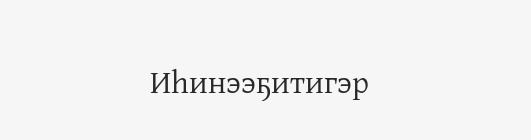Иһинээҕитигэр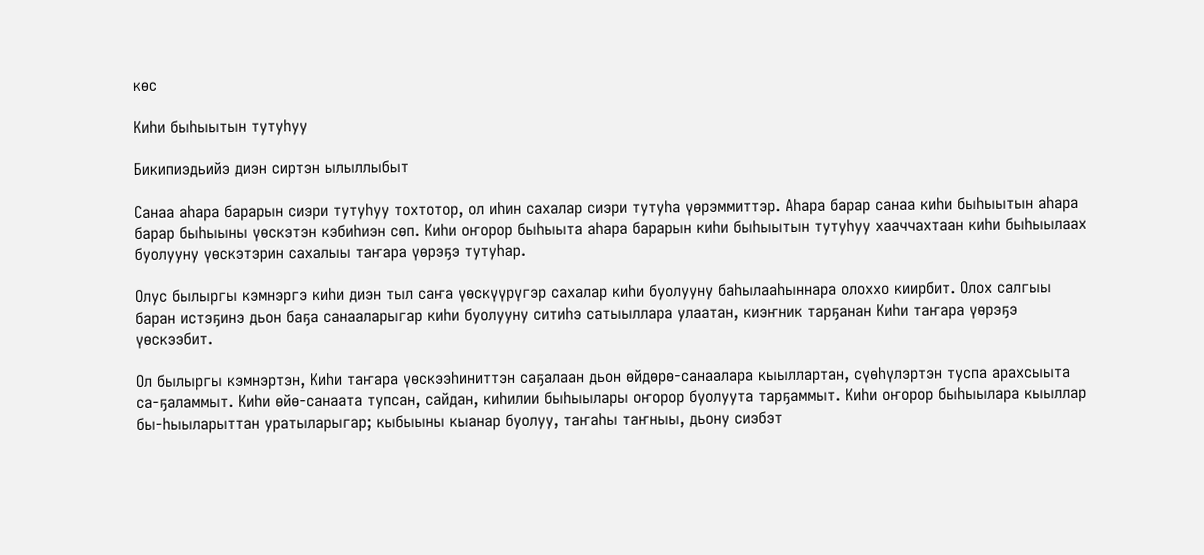көс

Киһи быһыытын тутуһуу

Бикипиэдьийэ диэн сиртэн ылыллыбыт

Санаа аһара барарын сиэри тутуһуу тохтотор, ол иһин сахалар сиэри тутуһа үөрэммиттэр. Аһара барар санаа киһи быһыытын аһара барар быһыыны үөскэтэн кэбиһиэн сөп. Киһи оҥорор быһыыта аһара барарын киһи быһыытын тутуһуу хааччахтаан киһи быһыылаах буолууну үөскэтэрин сахалыы таҥара үөрэҕэ тутуһар.

Олус былыргы кэмнэргэ киһи диэн тыл саҥа үөскүүрүгэр сахалар киһи буолууну баһылааһыннара олоххо киирбит. Олох салгыы баран истэҕинэ дьон баҕа санааларыгар киһи буолууну ситиһэ сатыыллара улаатан, киэҥник тарҕанан Киһи таҥара үөрэҕэ үөскээбит.

Ол былыргы кэмнэртэн, Киһи таҥара үөскээһиниттэн саҕалаан дьон өйдөрө-санаалара кыыллартан, сүөһүлэртэн туспа арахсыыта са-ҕаламмыт. Киһи өйө-санаата тупсан, сайдан, киһилии быһыылары оҥорор буолуута тарҕаммыт. Киһи оҥорор быһыылара кыыллар бы-һыыларыттан уратыларыгар; кыбыыны кыанар буолуу, таҥаһы таҥныы, дьону сиэбэт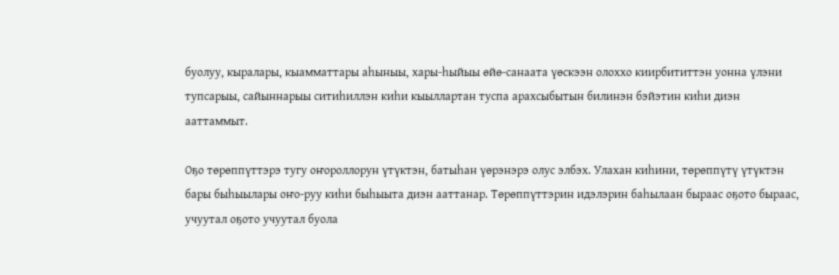буолуу, кыралары, кыамматтары аһыныы, хары-һыйыы өйө-санаата үөскээн олоххо киирбититтэн уонна үлэни тупсарыы, сайыннарыы ситиһиллэн киһи кыыллартан туспа арахсыбытын билинэн бэйэтин киһи диэн ааттаммыт.

Оҕо төрөппүттэрэ тугу оҥороллорун үтүктэн, батыһан үөрэнэрэ олус элбэх. Улахан киһини, төрөппүтү үтүктэн бары быһыылары оҥо-руу киһи быһыыта диэн ааттанар. Төрөппүттэрин идэлэрин баһылаан быраас оҕото быраас, учуутал оҕото учуутал буола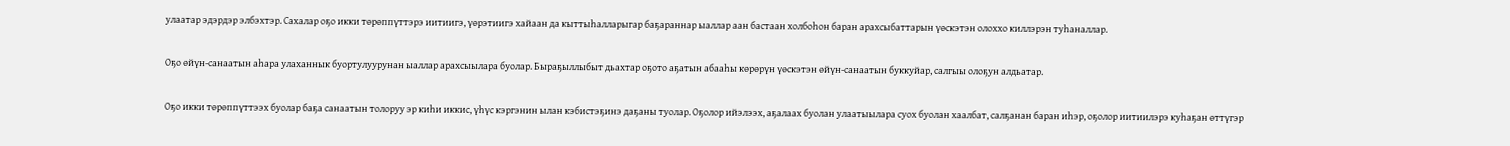улаатар эдэрдэр элбэхтэр. Сахалар оҕо икки төрөппүттэрэ иитиигэ, үөрэтиигэ хайаан да кыттыһалларыгар баҕараннар ыаллар аан бастаан холбоһон баран арахсыбаттарын үөскэтэн олоххо киллэрэн туһаналлар.

Оҕо өйүн-санаатын аһара улаханнык буортулуурунан ыаллар арахсыылара буолар. Быраҕыллыбыт дьахтар оҕото аҕатын абааһы көрөрүн үөскэтэн өйүн-санаатын буккуйар, салгыы олоҕун алдьатар.

Оҕо икки төрөппүттээх буолар баҕа санаатын толоруу эр киһи иккис, үһүс кэргэнин ылан кэбистэҕинэ даҕаны туолар. Оҕолор ийэлээх, аҕалаах буолан улаатыылара суох буолан хаалбат, салҕанан баран иһэр, оҕолор иитиилэрэ куһаҕан өттүгэр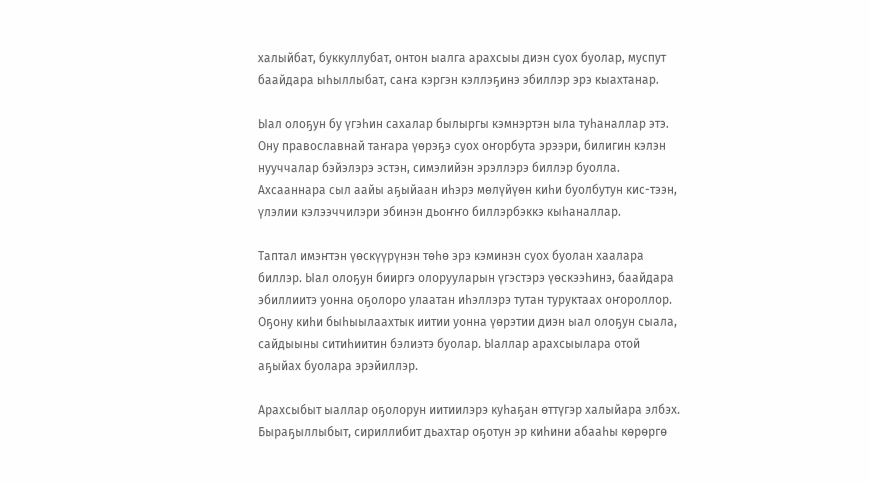халыйбат, буккуллубат, онтон ыалга арахсыы диэн суох буолар, муспут баайдара ыһыллыбат, саҥа кэргэн кэллэҕинэ эбиллэр эрэ кыахтанар.

Ыал олоҕун бу үгэһин сахалар былыргы кэмнэртэн ыла туһаналлар этэ. Ону православнай таҥара үөрэҕэ суох оҥорбута эрээри, билигин кэлэн нууччалар бэйэлэрэ эстэн, симэлийэн эрэллэрэ биллэр буолла. Ахсааннара сыл аайы аҕыйаан иһэрэ мөлүйүөн киһи буолбутун кис-тээн, үлэлии кэлээччилэри эбинэн дьоҥҥо биллэрбэккэ кыһаналлар.

Таптал имэҥтэн үөскүүрүнэн төһө эрэ кэминэн суох буолан хаалара биллэр. Ыал олоҕун бииргэ олорууларын үгэстэрэ үөскээһинэ, баайдара эбиллиитэ уонна оҕолоро улаатан иһэллэрэ тутан туруктаах оҥороллор. Оҕону киһи быһыылаахтык иитии уонна үөрэтии диэн ыал олоҕун сыала, сайдыыны ситиһиитин бэлиэтэ буолар. Ыаллар арахсыылара отой аҕыйах буолара эрэйиллэр.

Арахсыбыт ыаллар оҕолорун иитиилэрэ куһаҕан өттүгэр халыйара элбэх. Быраҕыллыбыт, сириллибит дьахтар оҕотун эр киһини абааһы көрөргө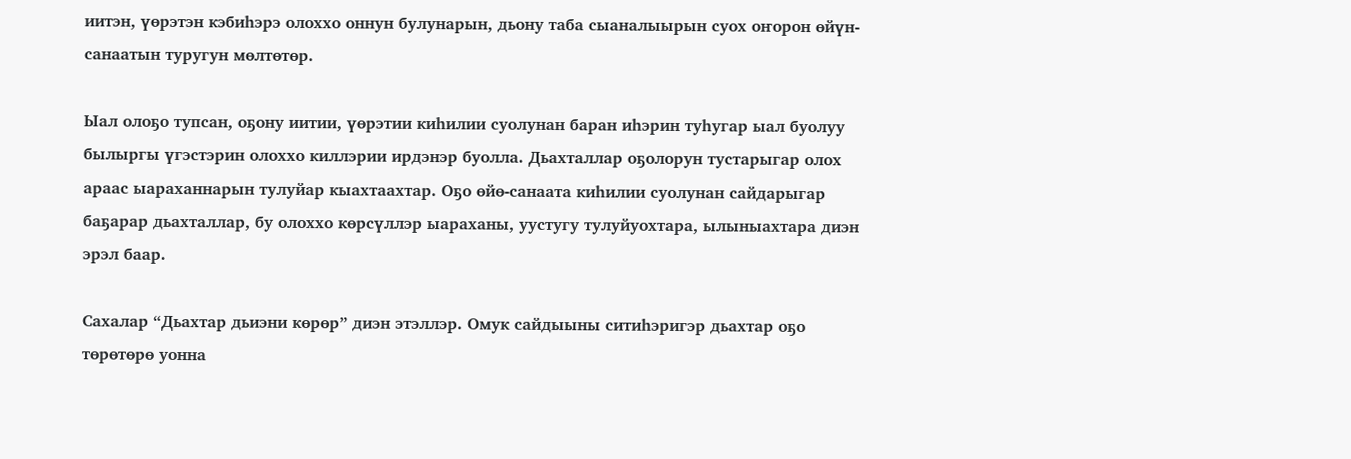иитэн, үөрэтэн кэбиһэрэ олоххо оннун булунарын, дьону таба сыаналыырын суох оҥорон өйүн-санаатын туругун мөлтөтөр.

Ыал олоҕо тупсан, оҕону иитии, үөрэтии киһилии суолунан баран иһэрин туһугар ыал буолуу былыргы үгэстэрин олоххо киллэрии ирдэнэр буолла. Дьахталлар оҕолорун тустарыгар олох араас ыараханнарын тулуйар кыахтаахтар. Оҕо өйө-санаата киһилии суолунан сайдарыгар баҕарар дьахталлар, бу олоххо көрсүллэр ыараханы, уустугу тулуйуохтара, ылыныахтара диэн эрэл баар.

Сахалар “Дьахтар дьиэни көрөр” диэн этэллэр. Омук сайдыыны ситиһэригэр дьахтар оҕо төрөтөрө уонна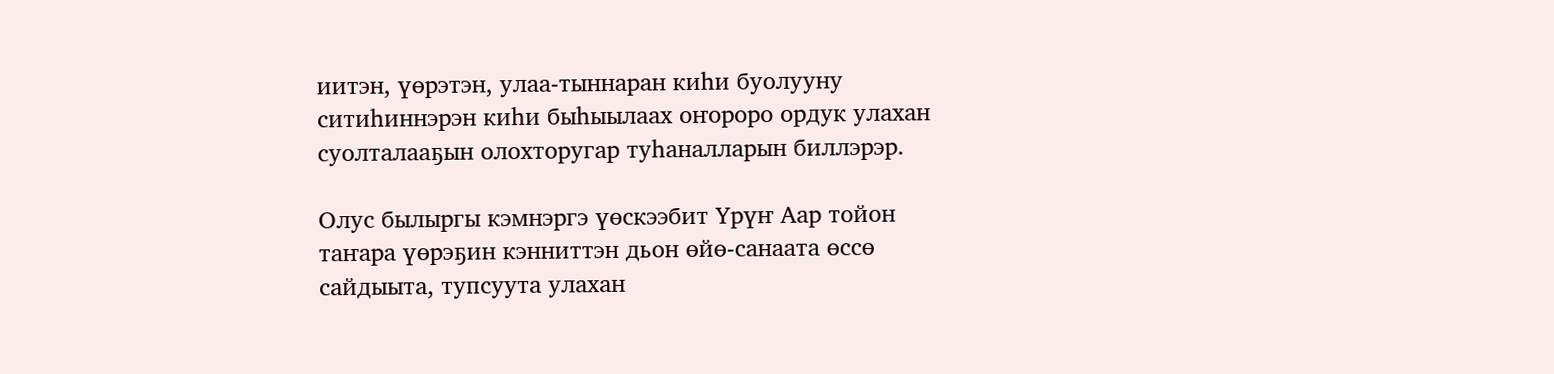иитэн, үөрэтэн, улаа-тыннаран киһи буолууну ситиһиннэрэн киһи быһыылаах оҥороро ордук улахан суолталааҕын олохторугар туһаналларын биллэрэр.

Олус былыргы кэмнэргэ үөскээбит Үрүҥ Аар тойон таҥара үөрэҕин кэнниттэн дьон өйө-санаата өссө сайдыыта, тупсуута улахан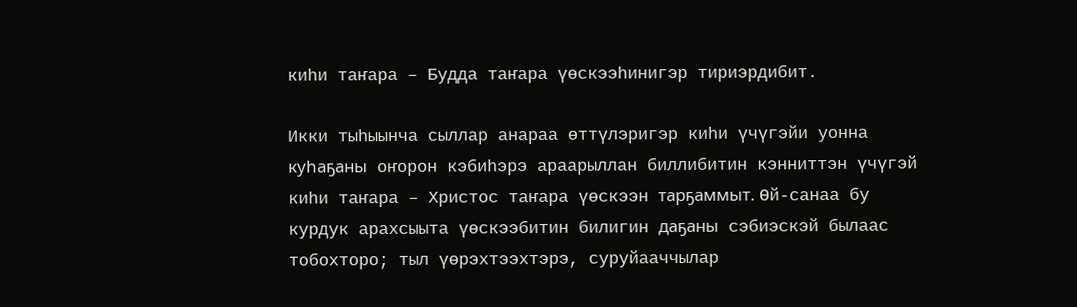киһи таҥара – Будда таҥара үөскээһинигэр тириэрдибит.

Икки тыһыынча сыллар анараа өттүлэригэр киһи үчүгэйи уонна куһаҕаны оҥорон кэбиһэрэ араарыллан биллибитин кэнниттэн үчүгэй киһи таҥара – Христос таҥара үөскээн тарҕаммыт. Өй-санаа бу курдук арахсыыта үөскээбитин билигин даҕаны сэбиэскэй былаас тобохторо; тыл үөрэхтээхтэрэ, суруйааччылар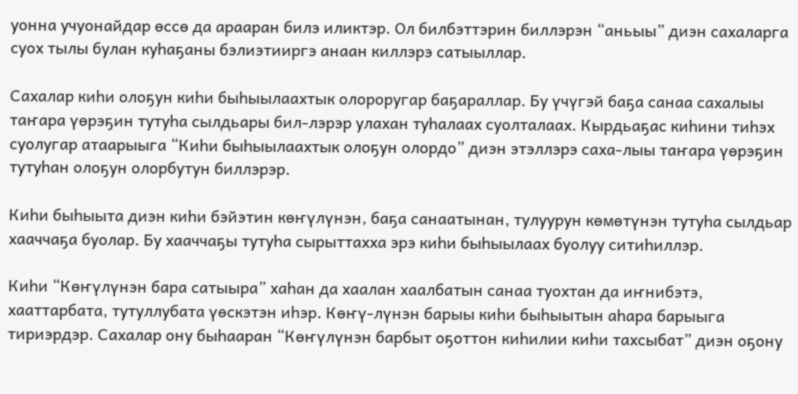уонна учуонайдар өссө да арааран билэ иликтэр. Ол билбэттэрин биллэрэн “аньыы” диэн сахаларга суох тылы булан куһаҕаны бэлиэтииргэ анаан киллэрэ сатыыллар.

Сахалар киһи олоҕун киһи быһыылаахтык олороругар баҕараллар. Бу үчүгэй баҕа санаа сахалыы таҥара үөрэҕин тутуһа сылдьары бил-лэрэр улахан туһалаах суолталаах. Кырдьаҕас киһини тиһэх суолугар атаарыыга “Киһи быһыылаахтык олоҕун олордо” диэн этэллэрэ саха-лыы таҥара үөрэҕин тутуһан олоҕун олорбутун биллэрэр.

Киһи быһыыта диэн киһи бэйэтин көҥүлүнэн, баҕа санаатынан, тулуурун көмөтүнэн тутуһа сылдьар хааччаҕа буолар. Бу хааччаҕы тутуһа сырыттахха эрэ киһи быһыылаах буолуу ситиһиллэр.

Киһи “Көҥүлүнэн бара сатыыра” хаһан да хаалан хаалбатын санаа туохтан да иҥнибэтэ, хааттарбата, тутуллубата үөскэтэн иһэр. Көҥү-лүнэн барыы киһи быһыытын аһара барыыга тириэрдэр. Сахалар ону быһааран “Көҥүлүнэн барбыт оҕоттон киһилии киһи тахсыбат” диэн оҕону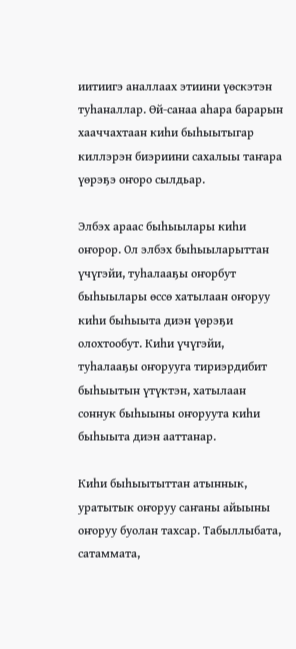иитиигэ аналлаах этиини үөскэтэн туһаналлар. Өй-санаа аһара барарын хааччахтаан киһи быһыытыгар киллэрэн биэриини сахалыы таҥара үөрэҕэ оҥоро сылдьар.

Элбэх араас быһыылары киһи оҥорор. Ол элбэх быһыыларыттан үчүгэйи, туһалааҕы оҥорбут быһыылары өссө хатылаан оҥоруу киһи быһыыта диэн үөрэҕи олохтообут. Киһи үчүгэйи, туһалааҕы оҥорууга тириэрдибит быһыытын үтүктэн, хатылаан соннук быһыыны оҥоруута киһи быһыыта диэн ааттанар.

Киһи быһыытыттан атыннык, уратытык оҥоруу саҥаны айыыны оҥоруу буолан тахсар. Табыллыбата, сатаммата,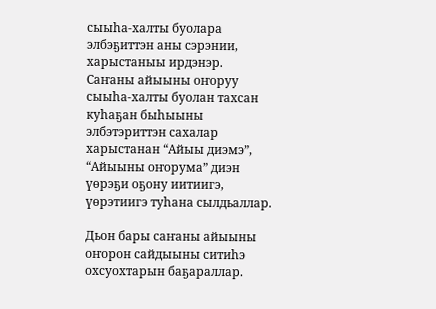сыыһа-халты буолара элбэҕиттэн аны сэрэнии, харыстаныы ирдэнэр. Саҥаны айыыны оҥоруу сыыһа-халты буолан тахсан куһаҕан быһыыны элбэтэриттэн сахалар харыстанан “Айыы диэмэ”, “Айыыны оҥорума” диэн үөрэҕи оҕону иитиигэ, үөрэтиигэ туһана сылдьаллар.

Дьон бары саҥаны айыыны оҥорон сайдыыны ситиһэ охсуохтарын баҕараллар.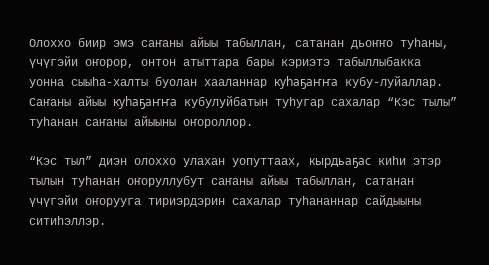Олоххо биир эмэ саҥаны айыы табыллан, сатанан дьоҥҥо туһаны, үчүгэйи оҥорор, онтон атыттара бары кэриэтэ табыллыбакка уонна сыыһа-халты буолан хааланнар куһаҕаҥҥа кубу-луйаллар. Саҥаны айыы куһаҕаҥҥа кубулуйбатын туһугар сахалар “Кэс тылы” туһанан саҥаны айыыны оҥороллор.

“Кэс тыл” диэн олоххо улахан уопуттаах, кырдьаҕас киһи этэр тылын туһанан оҥоруллубут саҥаны айыы табыллан, сатанан үчүгэйи оҥорууга тириэрдэрин сахалар туһананнар сайдыыны ситиһэллэр.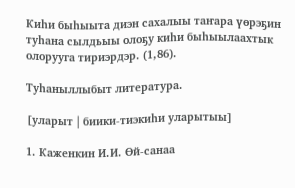Киһи быһыыта диэн сахалыы таҥара үөрэҕин туһана сылдьыы олоҕу киһи быһыылаахтык олорууга тириэрдэр. (1,86).

Туһаныллыбыт литература.

[уларыт | биики-тиэкиһи уларытыы]

1. Каженкин И.И. Өй-санаа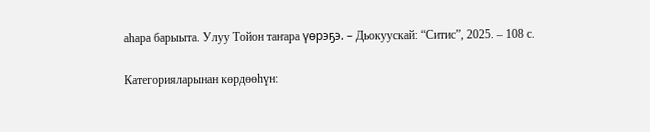аһара барыыта. Улуу Тойон таҥара үөрэҕэ. – Дьокуускай: “Ситис”, 2025. – 108 с.

Категорияларынан көрдөөһүн: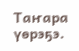Таҥара үөрэҕэ.